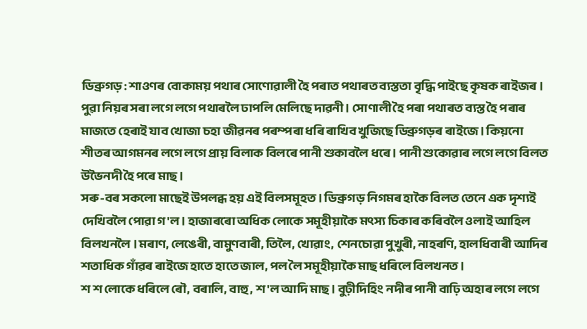ডিব্ৰুগড়: শাওণৰ বোকাময় পথাৰ সোণোৱালী হৈ পৰাত পথাৰত ব্যস্ততা বৃদ্ধি পাইছে কৃষক ৰাইজৰ । পুৱা নিয়ৰ সৰা লগে লগে পথাৰলৈ ঢাপলি মেলিছে দাৱনী । সোণালী হৈ পৰা পথাৰত ব্যস্ত হৈ পৰাৰ মাজতে হেৰাই যাব খোজা চহা জীৱনৰ পৰম্পৰা ধৰি ৰাখিব খুজিছে ডিব্ৰুগড়ৰ ৰাইজে । কিয়নো শীতৰ আগমনৰ লগে লগে প্ৰায় বিলাক বিলৰে পানী শুকাবলৈ ধৰে । পানী শুকোৱাৰ লগে লগে বিলত উভৈনদী হৈ পৰে মাছ ।
সৰু-বৰ সকলো মাছেই উপলব্ধ হয় এই বিলসমূহত । ডিব্ৰুগড় নিগমৰ হাকৈ বিলত তেনে এক দৃশ্যই দেখিবলৈ পোৱা গ'ল । হাজাৰৰো অধিক লোকে সমূহীয়াকৈ মৎস্য চিকাৰ কৰিবলৈ ওলাই আহিল বিলখনলৈ । মৰাণ, লেঙেৰী, বামুণবাৰী, তিলৈ, খোৱাং, শেনচোৱা পুখুৰী, নাহৰণি, হালধিবাৰী আদিৰ শতাধিক গাঁৱৰ ৰাইজে হাতে হাতে জাল, পল লৈ সমূহীয়াকৈ মাছ ধৰিলে বিলখনত ।
শ শ লোকে ধৰিলে ৰৌ, বৰালি, বাহু, শ'ল আদি মাছ । বুঢ়ীদিহিং নদীৰ পানী বাঢ়ি অহাৰ লগে লগে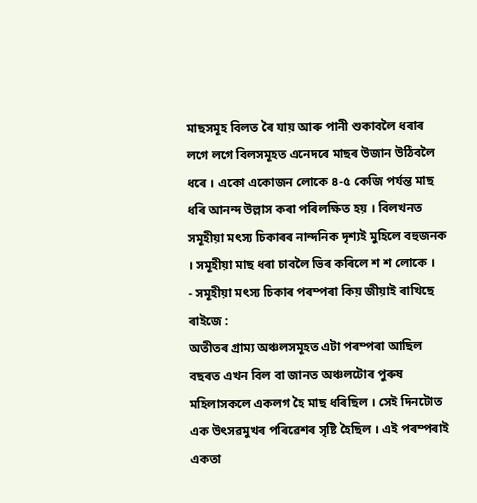মাছসমূহ বিলত ৰৈ যায় আৰু পানী শুকাবলৈ ধৰাৰ লগে লগে বিলসমূহত এনেদৰে মাছৰ উজান উঠিবলৈ ধৰে । একো একোজন লোকে ৪-৫ কেজি পৰ্যন্ত মাছ ধৰি আনন্দ উল্লাস কৰা পৰিলক্ষিত হয় । বিলখনত সমূহীয়া মৎস্য চিকাৰৰ নান্দনিক দৃশ্যই মুহিলে বহুজনক । সমূহীয়া মাছ ধৰা চাবলৈ ভিৰ কৰিলে শ শ লোকে ।
- সমূহীয়া মৎস্য চিকাৰ পৰম্পৰা কিয় জীয়াই ৰাখিছে ৰাইজে :
অতীতৰ গ্ৰাম্য অঞ্চলসমূহত এটা পৰম্পৰা আছিল বছৰত এখন বিল বা জানত অঞ্চলটোৰ পুৰুষ মহিলাসকলে একলগ হৈ মাছ ধৰিছিল । সেই দিনটোত এক উৎসৱমুখৰ পৰিৱেশৰ সৃষ্টি হৈছিল । এই পৰম্পৰাই একতা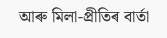আৰু মিলা-প্ৰীতিৰ বাৰ্তা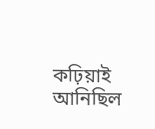কঢ়িয়াই আনিছিল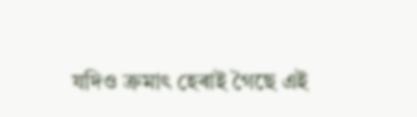যদিও ক্ৰমাৎ হেৰাই গৈছে এই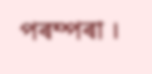পৰম্পৰা ।